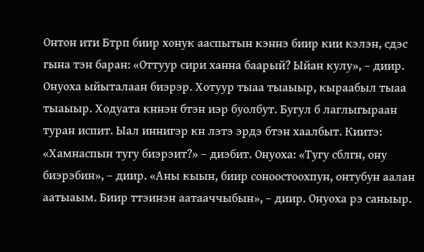Онтон ити Бтрп биир хонук ааспытын кэннэ биир кии кэлэн, сдэс гына тэн баран: «Оттуур сири ханна баарый? Ыйан кулу», – диир. Онуоха ыйыталаан биэрэр. Хотуур тыаа тыаыыр, кыраабыл тыаа тыаыыр. Ходуата кннэн бтэн иэр буолбут. Бугул б лаглыгыраан туран испит. Ыал иннигэр кн лэтэ эрдэ бтэн хаалбыт. Киитэ: «Хамнаспын тугу биэрэит?» – диэбит. Онуоха: «Тугу сблгн, ону биэрэбин», – диир. «Аны кыын, биир соноостоохпун, онтубун аалан аатыаым. Биир ттэинэн аатааччыбын», – диир. Онуоха рэ саныыр.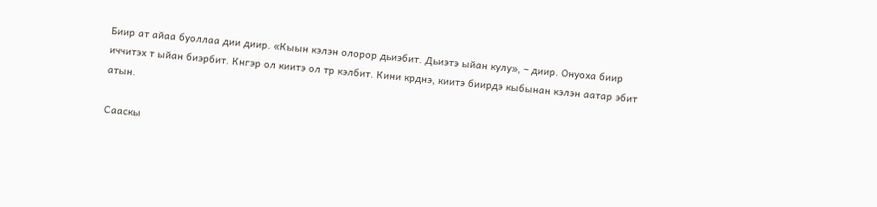Биир ат айаа буоллаа дии диир. «Кыын кэлэн олорор дьиэбит. Дьиэтэ ыйан кулу», – диир. Онуоха биир иччитэх т ыйан биэрбит. Кнгэр ол киитэ ол тр кэлбит. Кини крднэ, киитэ биирдэ кыбынан кэлэн аатар эбит атын.

Сааскы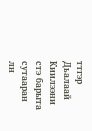ттгэр Дьалаай Киилээни стэ барыта сутааран лн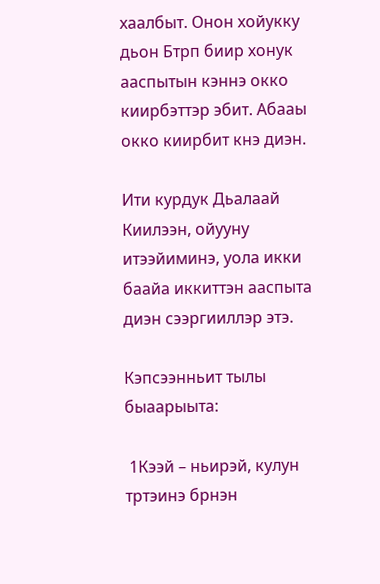хаалбыт. Онон хойукку дьон Бтрп биир хонук ааспытын кэннэ окко киирбэттэр эбит. Абааы окко киирбит кнэ диэн.

Ити курдук Дьалаай Киилээн, ойууну итээйиминэ, уола икки баайа иккиттэн ааспыта диэн сээргииллэр этэ.

Кэпсээнньит тылы быаарыыта:

 1Кээй – ньирэй, кулун тртэинэ брнэн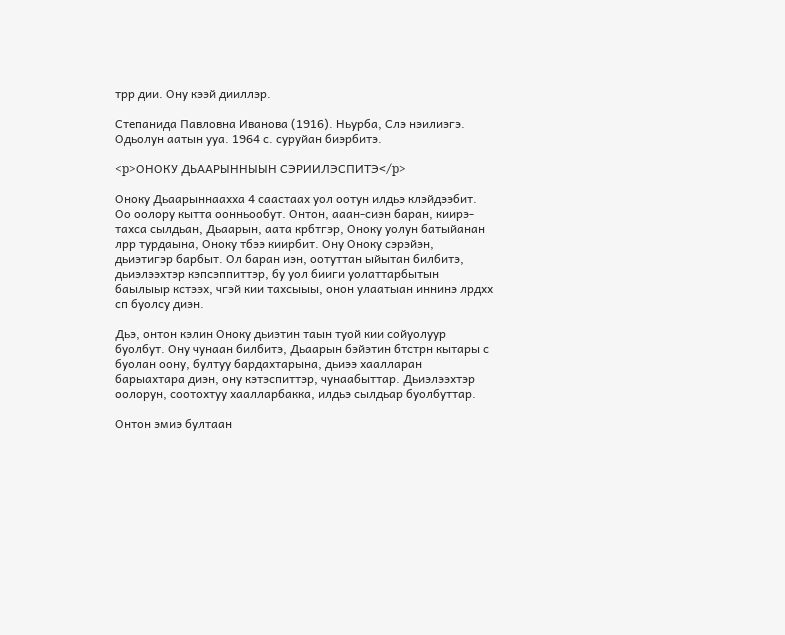трр дии. Ону кээй дииллэр.

Степанида Павловна Иванова (1916). Ньурба, Слэ нэилиэгэ. Одьолун аатын ууа. 1964 с. суруйан биэрбитэ.

<p>ОНОКУ ДЬААРЫННЫЫН СЭРИИЛЭСПИТЭ</p>

Оноку Дьаарыннаахха 4 саастаах уол оотун илдьэ клэйдээбит. Оо оолору кытта оонньообут. Онтон, ааан-сиэн баран, киирэ-тахса сылдьан, Дьаарын, аата крбтгэр, Оноку уолун батыйанан лрр турдаына, Оноку тбээ киирбит. Ону Оноку сэрэйэн, дьиэтигэр барбыт. Ол баран иэн, оотуттан ыйытан билбитэ, дьиэлээхтэр кэпсэппиттэр, бу уол бииги уолаттарбытын баылыыр кстээх, чгэй кии тахсыыы, онон улаатыан иннинэ лрдхх сп буолсу диэн.

Дьэ, онтон кэлин Оноку дьиэтин таын туой кии сойуолуур буолбут. Ону чунаан билбитэ, Дьаарын бэйэтин бтстрн кытары с буолан оону, бултуу бардахтарына, дьиээ хаалларан барыахтара диэн, ону кэтэспиттэр, чунаабыттар. Дьиэлээхтэр оолорун, соотохтуу хаалларбакка, илдьэ сылдьар буолбуттар.

Онтон эмиэ бултаан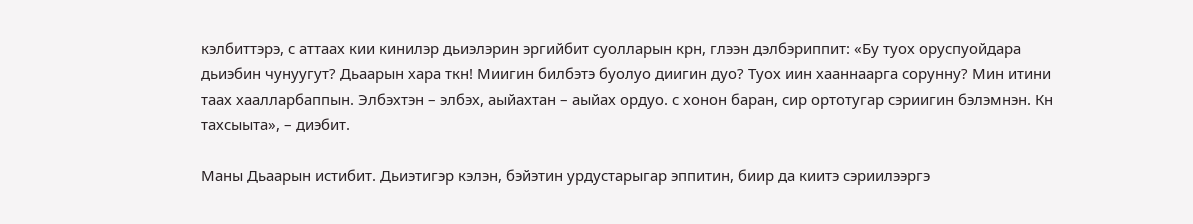кэлбиттэрэ, с аттаах кии кинилэр дьиэлэрин эргийбит суолларын крн, глээн дэлбэриппит: «Бу туох оруспуойдара дьиэбин чунуугут? Дьаарын хара ткн! Миигин билбэтэ буолуо диигин дуо? Туох иин хааннаарга сорунну? Мин итини таах хаалларбаппын. Элбэхтэн – элбэх, аыйахтан – аыйах ордуо. с хонон баран, сир ортотугар сэриигин бэлэмнэн. Кн тахсыыта», – диэбит.

Маны Дьаарын истибит. Дьиэтигэр кэлэн, бэйэтин урдустарыгар эппитин, биир да киитэ сэриилээргэ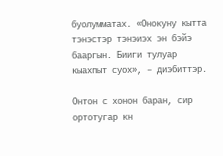буолумматах. «Онокуну кытта тэнэстэр тэнэиэх эн бэйэ бааргын. Бииги тулуар кыахпыт суох», – диэбиттэр.

Онтон с хонон баран, сир ортотугар кн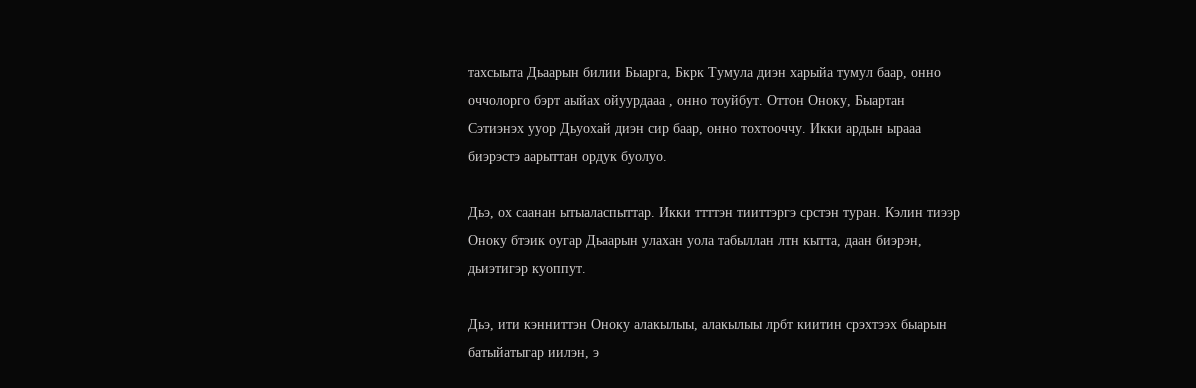тахсыыта Дьаарын билии Быарга, Бкрк Тумула диэн харыйа тумул баар, онно оччолорго бэрт аыйах ойуурдааа , онно тоуйбут. Оттон Оноку, Быартан Сэтиэнэх ууор Дьуохай диэн сир баар, онно тохтооччу. Икки ардын ырааа биэрэстэ аарыттан ордук буолуо.

Дьэ, ох саанан ытыаласпыттар. Икки ттттэн тииттэргэ срстэн туран. Кэлин тиээр Оноку бтэик оугар Дьаарын улахан уола табыллан лтн кытта, даан биэрэн, дьиэтигэр куоппут.

Дьэ, ити кэнниттэн Оноку алакылыы, алакылыы лрбт киитин срэхтээх быарын батыйатыгар иилэн, э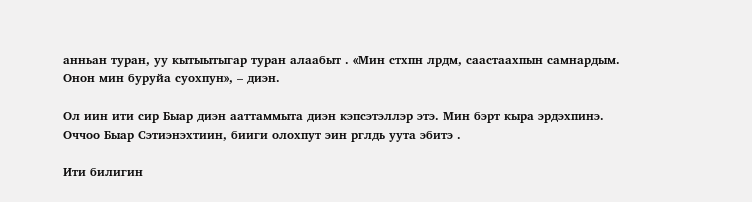анньан туран, уу кытыытыгар туран алаабыт . «Мин стхпн лрдм, саастаахпын самнардым. Онон мин буруйа суохпун», – диэн.

Ол иин ити сир Быар диэн ааттаммыта диэн кэпсэтэллэр этэ. Мин бэрт кыра эрдэхпинэ. Оччоо Быар Сэтиэнэхтиин, бииги олохпут эин рглдь уута эбитэ .

Ити билигин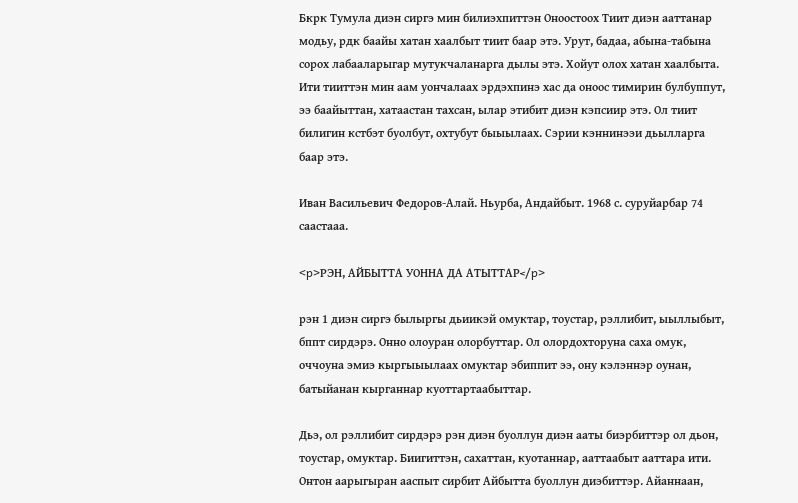Бкрк Тумула диэн сиргэ мин билиэхпиттэн Оноостоох Тиит диэн ааттанар модьу, рдк баайы хатан хаалбыт тиит баар этэ. Урут, бадаа, абына-табына сорох лабааларыгар мутукчаланарга дылы этэ. Хойут олох хатан хаалбыта. Ити тииттэн мин аам уончалаах эрдэхпинэ хас да оноос тимирин булбуппут, ээ баайыттан, хатаастан тахсан, ылар этибит диэн кэпсиир этэ. Ол тиит билигин кстбэт буолбут, охтубут быыылаах. Сэрии кэннинээи дьылларга баар этэ.

Иван Васильевич Федоров-Алай. Ньурба, Андайбыт. 1968 с. суруйарбар 74 саастааа.

<p>РЭН, АЙБЫТТА УОННА ДА АТЫТТАР</p>

рэн 1 диэн сиргэ былыргы дьиикэй омуктар, тоустар, рэллибит, ыыллыбыт, бппт сирдэрэ. Онно олоуран олорбуттар. Ол олордохторуна саха омук, оччоуна эмиэ кыргыыылаах омуктар эбиппит ээ, ону кэлэннэр оунан, батыйанан кырганнар куоттартаабыттар.

Дьэ, ол рэллибит сирдэрэ рэн диэн буоллун диэн ааты биэрбиттэр ол дьон, тоустар, омуктар. Биигиттэн, сахаттан, куотаннар, ааттаабыт ааттара ити. Онтон аарыгыран ааспыт сирбит Айбытта буоллун диэбиттэр. Айаннаан,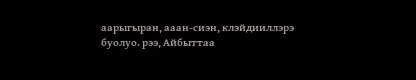аарыгыран, ааан-сиэн, клэйдииллэрэ буолуо. рээ, Айбыттаа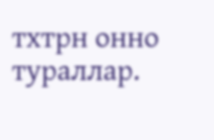тхтрн онно тураллар.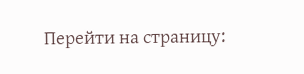Перейти на страницу: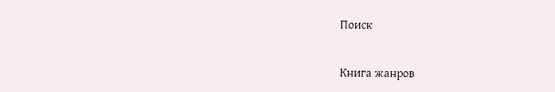Поиск

Книга жанров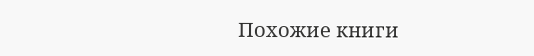Похожие книги